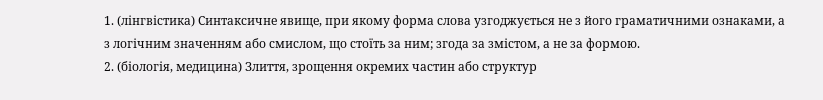1. (лінгвістика) Синтаксичне явище, при якому форма слова узгоджується не з його граматичними ознаками, а з логічним значенням або смислом, що стоїть за ним; згода за змістом, а не за формою.
2. (біологія, медицина) Злиття, зрощення окремих частин або структур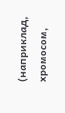(наприклад, хромосом,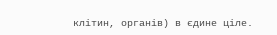клітин, органів) в єдине ціле.